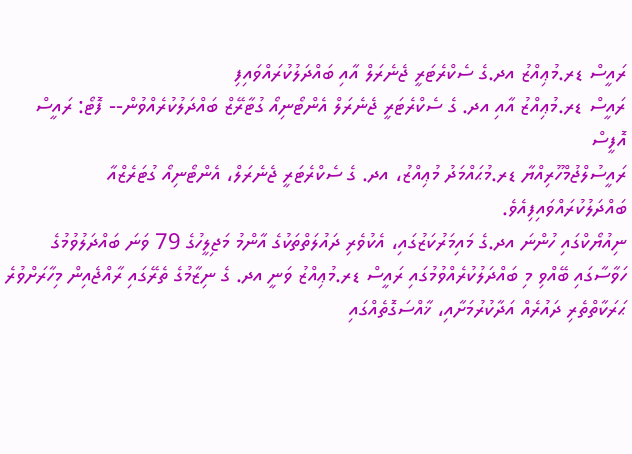ރައީސް ޑރ.މުޢިއްޒު އދ.ގެ ސެކްރެޓަރީ ޖެނެރަލް އާއި ބައްދަލުކުރައްވައިފި
ރައީސް ޑރ.މުޢިއްޒު އާއި އދ. ގެ ސެކްރެޓަރީ ޖެނެރަލް އެންޓޯނިއޯ ގުޓާރޭޒް ބައްދަލުކުރެއްވުން-- ފޮޓޯ: ރައީސް އޮފީސް
ރައީސުލްޖުމްހޫރިއްޔާ ޑރ.މުޙައްމަދު މުޢިއްޒު، އދ. ގެ ސެކްރެޓަރީ ޖެނެރަލް، އެންޓޯނިއޯ ގުޓަރެޒްއާ ބައްދަލުކުރައްވައިފިއެވެ.
ނިއުޔޯކްގައި ހުންނަ އދ.ގެ މައިމަރުކަޒުގައި، އެކުވެރި ދައުލަތްތަކުގެ އާންމު މަޖިލީހުގެ 79 ވަނަ ބައްދަލުވުމުގެ ހަވާސާގައި ބޭއްވި މި ބައްދަލުކުރެއްވުމުގައި ރައީސް ޑރ.މުޢިއްޒު ވަނީ އދ. ގެ ނިޒާމުގެ ތެރޭގައި ރާއްޖެއިން މިހާރަށްވުރެ ޙަރަކާތްތެރި ދައުރެއް އަދާކުރުމަށާއި، ޚާއްސަގޮތެއްގައި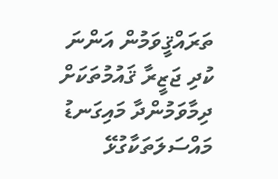ތަރައްޤީވަމުން އަންނަ ކުދި ޖަޒީރާ ޤައުމުތަކަށް ދިމާވަމުންދާ މައިގަނޑު މައްސަލަތަކާގުޅޭ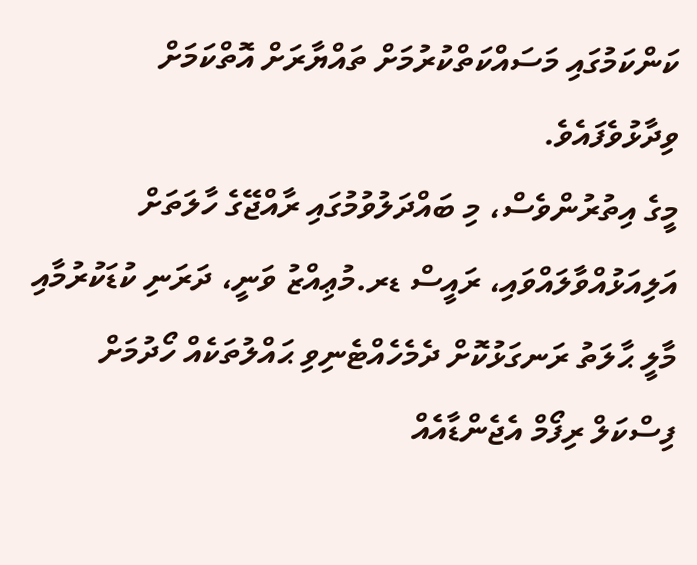ކަންކަމުގައި މަސައްކަތްކުރުމަށް ތައްޔާރަށް އޮތްކަމަށް ވިދާޅުވެފައެވެ.
މީގެ އިތުރުންވެސް، މި ބައްދަލުވުމުގައި ރާއްޖޭގެ ހާލަތަށް އަލިއަޅުއްވާލައްވައި، ރައީސް ޑރ.މުޢިއްޒު ވަނީ، ދަރަނި ކުޑަކުރުމާއި މާލީ ޙާލަތު ރަނގަޅުކޮށް ދެމެހެއްޓެނިވި ޙައްލުތަކެއް ހޯދުމަށް ފިސްކަލް ރިފޯމް އެޖެންޑާއެއް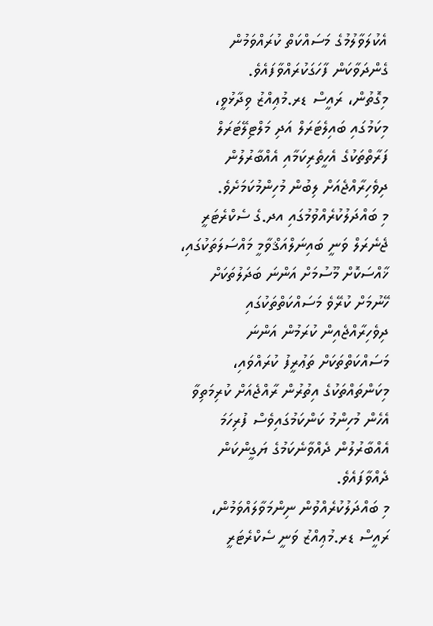އެކުލަވާލުމުގެ މަސައްކަތް ކުރައްވަމުން ގެންދަވާކަން ފާހަގަކުރައްވާފައެވެ.
މިގޮތުން، ރައީސް ޑރ.މުޢިއްޒު ވިދާޅުވީ، މިކަމުގައި ބައިލެޓަރަލް އަދި މަލްޓިލޭޓަރަލް ފަރާތްތަކުގެ އެހީތެރިކަމާއި އެއްބާރުލުން ދިވެހިރާއްޖެއަށް ލިބުން މުހިންމުކަމަށެވެ.
މި ބައްދަލުކުރެއްވުމުގައި އދ.ގެ ސެކްރެޓަރީ ޖެނެރަލް ވަނީ ބައިނަލްއަޤްވާމީ މައްސަލަތަކުގައި، ޚާއްސަކޮށް މޫސުމަށް އަންނަ ބަދަލުތަކަށް ހޭނުމަށް ކުރޭވެ މަސައްކަތްތަކުގައި ދިވެހިރާއްޖެއިން ކުރަމުން އަންނަ މަސައްކަތްތަކަށް ތަޢުރީފު ކުރައްވައި، މިކަންތައްތަކުގެ އިތުރުން ރާއްޖެއަށް ކުރިމަތިވާ އެހެން މުހިންމު ކަންކަމުގައިވެސް ފުރިހަމަ އެއްބާރުލުން ދެއްވާނެކަމުގެ ޔަގީންކަން ދެއްވާފައެވެ.
މި ބައްދަލުކުރެއްވުން ނިންމަވާލައްވަމުން، ރައީސް ޑރ.މުޢިއްޒު ވަނީ ސެކްރެޓަރީ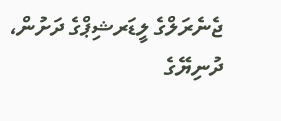ޖެނެރަލްގެ ލީޑަރޝިޕްގެ ދަށުން، ދުނިޔޭގެ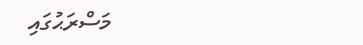މަސްރަޙުގައި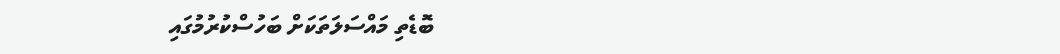ބޮޑެތި މައްސަލަތަކަށް ބަހުސްކުރުމުގައި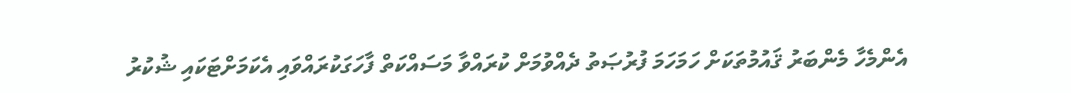އެންމެހާ މެންބަރު ޤައުމުތަކަށް ހަމަހަމަ ފުރުޞަތު ދެއްވުމަށް ކުރައްވާ މަސައްކަތް ފާހަގަކުރައްވައި އެކަމަށްޓަކައި ޝުކުރު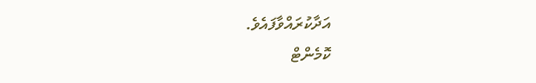އަދާކުރައްވާފައެވެ.
ކޮމެންޓް